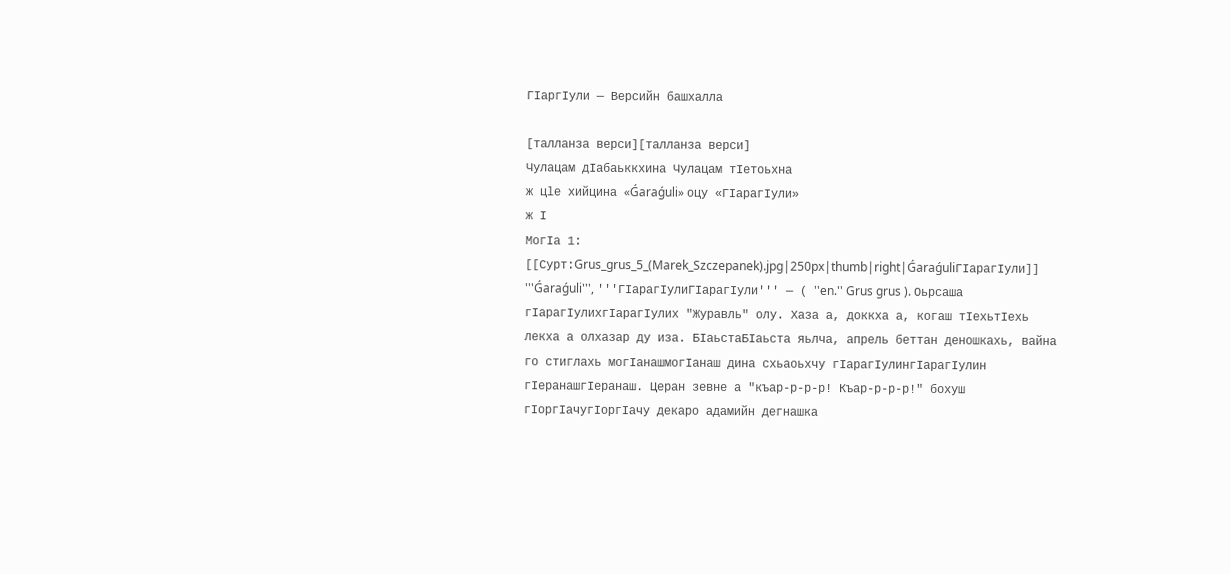ГӀаргӀули — Версийн башхалла

[талланза верси][талланза верси]
Чулацам дӀабаьккхина Чулацам тӀетоьхна
ж цlе хийцина «Ǵaraǵuli» оцу «ГӀарагӀули»
ж Ӏ
МогӀа 1:
[[Сурт:Grus_grus_5_(Marek_Szczepanek).jpg|250px|thumb|right|ǴaraǵuliГӀарагӀули]]
'''Ǵaraǵuli''', '''ГIарагIулиГӀарагӀули''' — ( ''en.'' Grus grus ). Оьрсаша гIарагIулихгӀарагӀулих "Журавль" олу. Хаза а, доккха а, когаш тIехьтӀехь лекха а олхазар ду иза. БIаьстаБӀаьста яьлча, апрель беттан деношкахь, вайна го стиглахь могIанашмогӀанаш дина схьаоьхчу гIарагIулингӀарагӀулин гIеранашгӀеранаш. Церан зевне а "къар-р-р-р! Къар-р-р-р!" бохуш гIоргIачугӀоргӀачу декаро адамийн дегнашка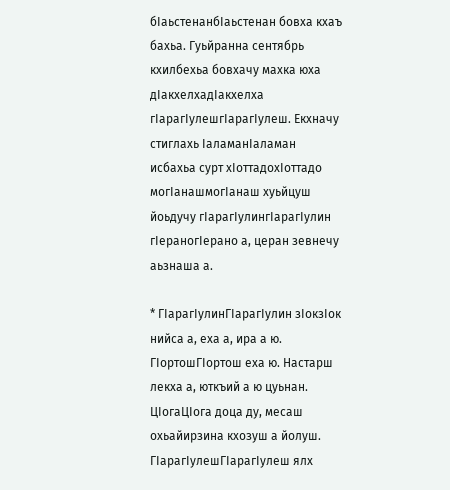бIаьстенанбӀаьстенан бовха кхаъ бахьа. Гуьйранна сентябрь кхилбехьа бовхачу махка юха дIакхелхадӀакхелха гIарагIулешгӀарагӀулеш. Екхначу стиглахь IаламанӀаламан исбахьа сурт хIоттадохӀоттадо могIанашмогӀанаш хуьйцуш йоьдучу гIарагIулингӀарагӀулин гIераногӀерано а, церан зевнечу аьзнаша а.

* ГIарагIулинГӀарагӀулин зIокзӀок нийса а, еха а, ира а ю. ГIортошГӀортош еха ю. Настарш лекха а, юткъий а ю цуьнан. ЦIогаЦӀога доца ду, месаш охьайирзина кхозуш а йолуш. ГIарагIулешГӀарагӀулеш ялх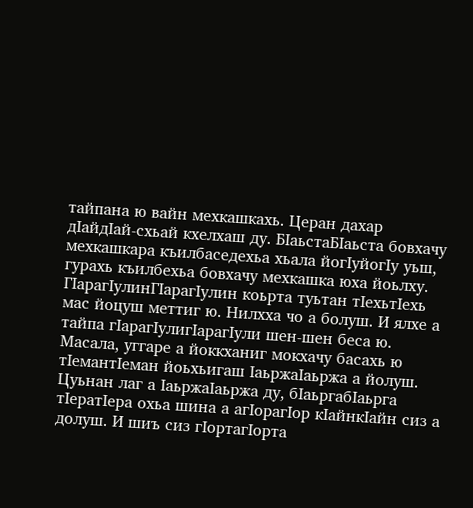тайпана ю вайн мехкашкахь. Церан дахар дIайдӀай-схьай кхелхаш ду. БIаьстаБӀаьста бовхачу мехкашкара къилбаседехьа хьала йогIуйогӀу уьш, гурахь къилбехьа бовхачу мехкашка юха йоьлху. ГIарагIулинГӀарагӀулин коьрта туьтан тIехьтӀехь мас йоцуш меттиг ю. Нилхха чо а болуш. И ялхе а тайпа гIарагIулигӀарагӀули шен-шен беса ю. Масала, уггаре а йоккханиг мокхачу басахь ю тIемантӀеман йоьхьигаш IаьржаӀаьржа а йолуш. Цуьнан лаг а IаьржаӀаьржа ду, бIаьргабӀаьрга тIератӀера охьа шина а агIорагӀор кIайнкӀайн сиз а долуш. И шиъ сиз гIортагӀорта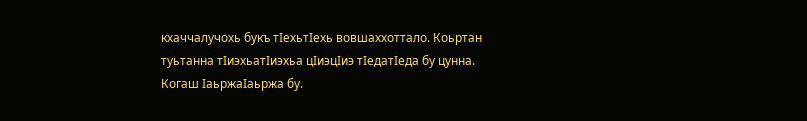кхаччалучохь букъ тIехьтӀехь вовшаххоттало. Коьртан туьтанна тIиэхьатӀиэхьа цIиэцӀиэ тIедатӀеда бу цунна. Когаш IаьржаӀаьржа бу.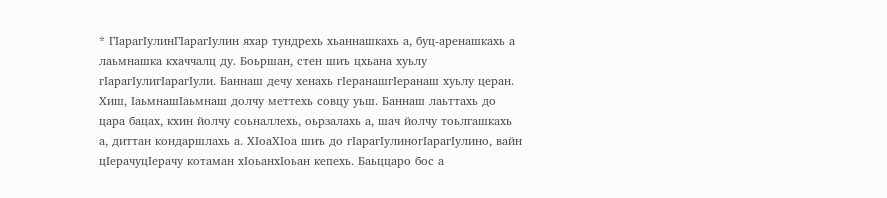* ГIарагIулинГӀарагӀулин яхар тундрехь хьаннашкахь а, буц-аренашкахь а лаьмнашка кхаччалц ду. Боьршан, стен шиъ цхьана хуьлу гIарагIулигӀарагӀули. Баннаш дечу хенахь гIеранашгӀеранаш хуьлу церан. Хиш, IаьмнашӀаьмнаш долчу меттехь совцу уьш. Баннаш лаьттахь до цара бацах, кхин йолчу соьналлехь, оьрзалахь а, шач йолчу тоьлгашкахь а, диттан кондаршлахь а. ХIоаХӀоа шиъ до гIарагIулиногӀарагӀулино, вайн цIерачуцӀерачу котаман хIоьанхӀоьан кепехь. Баьццаро бос а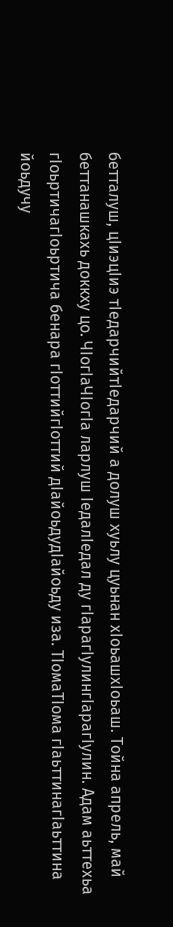бетталуш, цIиэцӀиэ тIедарчийтӀедарчий а долуш хуьлу цуьнан хIоьашхӀоьаш. Тойна апрель, май беттанашкахь доккху цо. ЧIогIаЧӀогӀа ларлуш IедалӀедал ду гIарагIулингӀарагӀулин. Адам аьттехьа гIоьртичагӀоьртича бенара гIоттийгӀоттий дIайоьдудӀайоьду иза. ТIомаТӀома гIаьттинагӀаьттина йоьдучу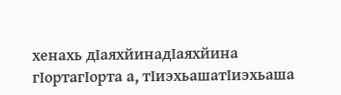хенахь дIаяхйинадӀаяхйина гIортагӀорта а, тIиэхьашатӀиэхьаша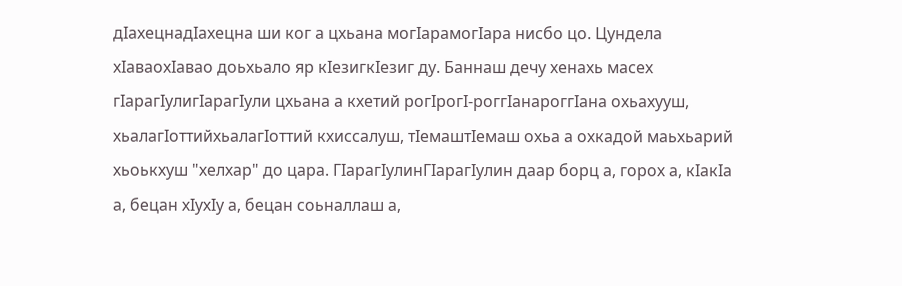дIахецнадӀахецна ши ког а цхьана могIарамогӀара нисбо цо. Цундела хIаваохӀавао доьхьало яр кIезигкӀезиг ду. Баннаш дечу хенахь масех гIарагIулигӀарагӀули цхьана а кхетий рогIрогӀ-роггIанароггӀана охьахууш, хьалагIоттийхьалагӀоттий кхиссалуш, тIемаштӀемаш охьа а охкадой маьхьарий хьоькхуш "хелхар" до цара. ГIарагIулинГӀарагӀулин даар борц а, горох а, кIакӀа а, бецан хIухӀу а, бецан соьналлаш а,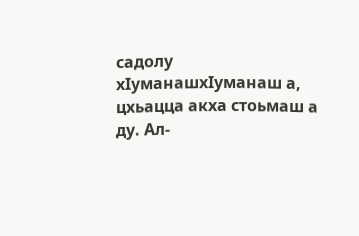садолу хIуманашхӀуманаш а, цхьацца акха стоьмаш а ду. Ал-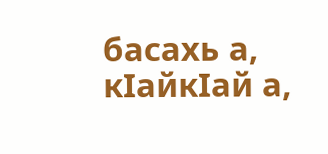басахь а, кIайкӀай а,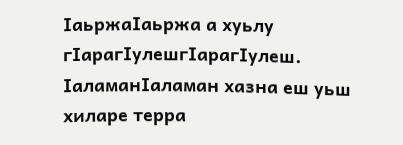IаьржаӀаьржа а хуьлу гIарагIулешгӀарагӀулеш. IаламанӀаламан хазна еш уьш хиларе терра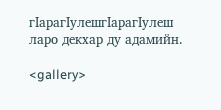гIарагIулешгӀарагӀулеш ларо декхар ду адамийн.

<gallery>